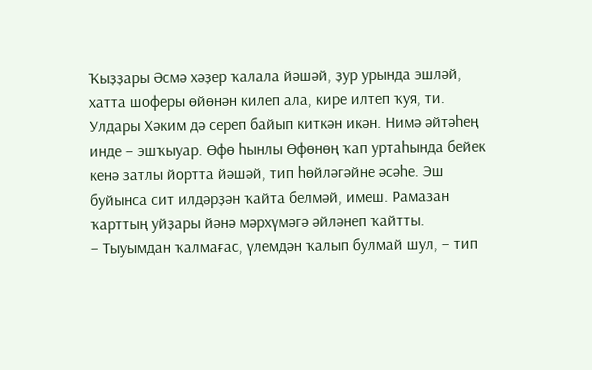Ҡыҙҙары Әсмә хәҙер ҡалала йәшәй, ҙур урында эшләй, хатта шоферы өйөнән килеп ала, кире илтеп ҡуя, ти. Улдары Хәким дә сереп байып киткән икән. Нимә әйтәһең инде – эшҡыуар. Өфө һынлы Өфөнөң ҡап уртаһында бейек кенә затлы йортта йәшәй, тип һөйләгәйне әсәһе. Эш буйынса сит илдәрҙән ҡайта белмәй, имеш. Рамазан ҡарттың уйҙары йәнә мәрхүмәгә әйләнеп ҡайтты.
– Тыуымдан ҡалмағас, үлемдән ҡалып булмай шул, – тип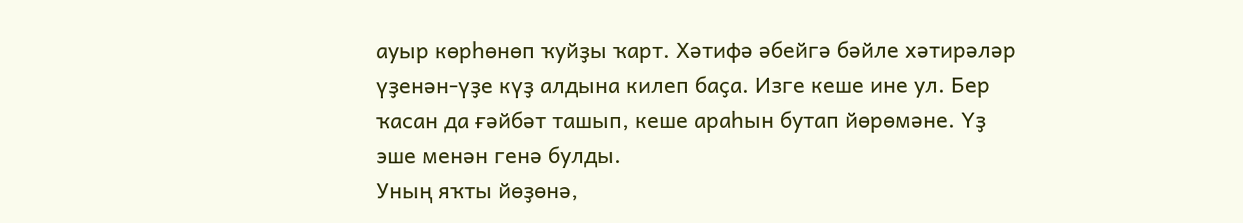ауыр көрһөнөп ҡуйҙы ҡарт. Хәтифә әбейгә бәйле хәтирәләр үҙенән-үҙе күҙ алдына килеп баҫа. Изге кеше ине ул. Бер ҡасан да ғәйбәт ташып, кеше араһын бутап йөрөмәне. Үҙ эше менән генә булды.
Уның яҡты йөҙөнә,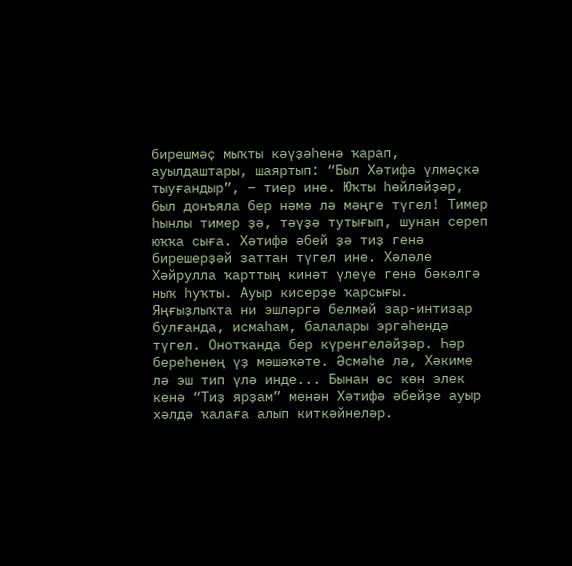бирешмәҫ мыҡты кәүҙәһенә ҡарап, ауылдаштары, шаяртып: “Был Хәтифә үлмәҫкә тыуғандыр”, – тиер ине. Юҡты һөйләйҙәр, был донъяла бер нәмә лә мәңге түгел! Тимер һынлы тимер ҙә, тәүҙә тутығып, шунан сереп юҡҡа сыға. Хәтифә әбей ҙә тиҙ генә бирешерҙәй заттан түгел ине. Хәләле Хәйрулла ҡарттың кинәт үлеүе генә бәкәлгә ныҡ һуҡты. Ауыр кисерҙе ҡарсығы. Яңғыҙлыҡта ни эшләргә белмәй зар-интизар булғанда, исмаһам, балалары эргәһендә түгел. Онотҡанда бер күренгеләйҙәр. Һәр береһенең үҙ мәшәҡәте. Әсмәһе лә, Хәкиме лә эш тип үлә инде... Бынан өс көн элек кенә “Тиҙ ярҙам” менән Хәтифә әбейҙе ауыр хәлдә ҡалаға алып киткәйнеләр.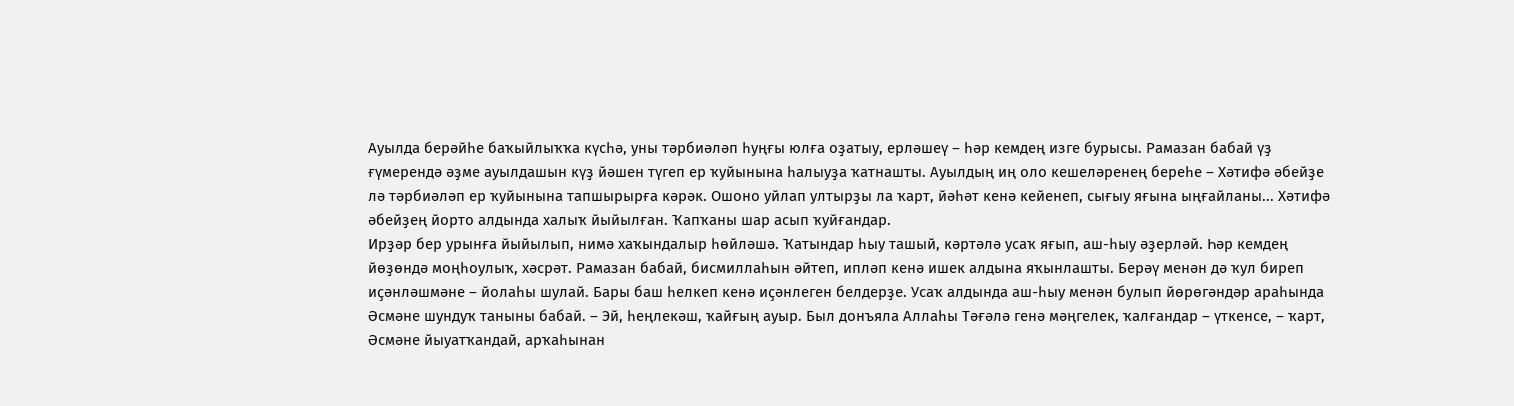Ауылда берәйһе баҡыйлыҡҡа күсһә, уны тәрбиәләп һуңғы юлға оҙатыу, ерләшеү – һәр кемдең изге бурысы. Рамазан бабай үҙ ғүмерендә әҙме ауылдашын күҙ йәшен түгеп ер ҡуйынына һалыуҙа ҡатнашты. Ауылдың иң оло кешеләренең береһе – Хәтифә әбейҙе лә тәрбиәләп ер ҡуйынына тапшырырға кәрәк. Ошоно уйлап ултырҙы ла ҡарт, йәһәт кенә кейенеп, сығыу яғына ыңғайланы... Хәтифә әбейҙең йорто алдында халыҡ йыйылған. Ҡапҡаны шар асып ҡуйғандар.
Ирҙәр бер урынға йыйылып, нимә хаҡындалыр һөйләшә. Ҡатындар һыу ташый, кәртәлә усаҡ яғып, аш-һыу әҙерләй. Һәр кемдең йөҙөндә моңһоулыҡ, хәсрәт. Рамазан бабай, бисмиллаһын әйтеп, ипләп кенә ишек алдына яҡынлашты. Берәү менән дә ҡул биреп иҫәнләшмәне – йолаһы шулай. Бары баш һелкеп кенә иҫәнлеген белдерҙе. Усаҡ алдында аш-һыу менән булып йөрөгәндәр араһында Әсмәне шундуҡ таныны бабай. – Эй, һеңлекәш, ҡайғың ауыр. Был донъяла Аллаһы Тәғәлә генә мәңгелек, ҡалғандар – үткенсе, – ҡарт, Әсмәне йыуатҡандай, арҡаһынан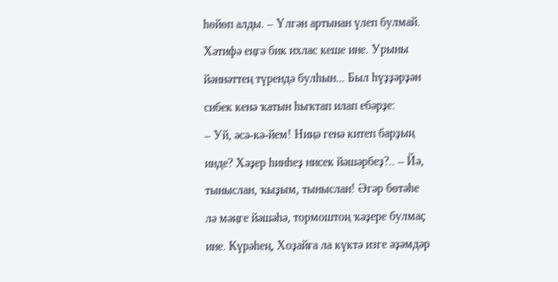һөйөп алды. – Үлгән артынан үлеп булмай. Хәтифә еңгә бик ихлас кеше ине. Урыны йәннәттең түрендә булһын... Был һүҙҙәрҙән сибек кенә ҡатын һыҡтап илап ебәрҙе:
– Уй, әсә-кә-йем! Ниңә генә китеп барҙың инде? Хәҙер һинһеҙ нисек йәшәрбеҙ?.. – Йә, тыныслан, ҡыҙым, тыныслан! Әгәр бөтәһе лә мәңге йәшәһә, тормоштоң ҡәҙере булмаҫ ине. Күрәһең, Хоҙайға ла күктә изге әҙәмдәр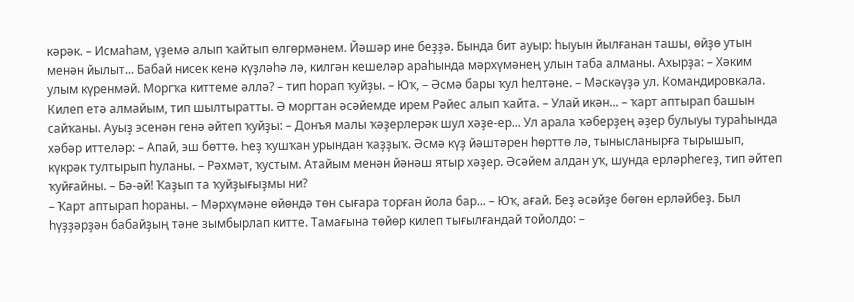кәрәк. – Исмаһам, үҙемә алып ҡайтып өлгөрмәнем. Йәшәр ине беҙҙә. Бында бит ауыр: һыуын йылғанан ташы, өйҙө утын менән йылыт... Бабай нисек кенә күҙләһә лә, килгән кешеләр араһында мәрхүмәнең улын таба алманы. Ахырҙа: – Хәким улым күренмәй. Моргҡа киттеме әллә? – тип һорап ҡуйҙы. – Юҡ, – Әсмә бары ҡул һелтәне. – Мәскәүҙә ул. Командировкала. Килеп етә алмайым, тип шылтыратты. Ә моргтан әсәйемде ирем Рәйес алып ҡайта. – Улай икән... – ҡарт аптырап башын сайҡаны. Ауыҙ эсенән генә әйтеп ҡуйҙы: – Донъя малы ҡәҙерлерәк шул хәҙе-ер... Ул арала ҡәберҙең әҙер булыуы тураһында хәбәр иттеләр: – Апай, эш бөттө. Һеҙ ҡушҡан урындан ҡаҙҙыҡ. Әсмә күҙ йәштәрен һөрттө лә, тынысланырға тырышып, күкрәк тултырып һуланы. – Рәхмәт, ҡустым. Атайым менән йәнәш ятыр хәҙер. Әсәйем алдан уҡ, шунда ерләрһегеҙ, тип әйтеп ҡуйғайны. – Бә-әй! Ҡаҙып та ҡуйҙығыҙмы ни?
– Ҡарт аптырап һораны. – Мәрхүмәне өйөндә төн сығара торған йола бар... – Юҡ, ағай. Беҙ әсәйҙе бөгөн ерләйбеҙ. Был һүҙҙәрҙән бабайҙың тәне зымбырлап китте. Тамағына төйөр килеп тығылғандай тойолдо: –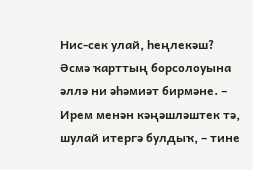Нис-сек улай, һеңлекәш? Әсмә ҡарттың борсолоуына әллә ни әһәмиәт бирмәне. – Ирем менән кәңәшләштек тә, шулай итергә булдыҡ, – тине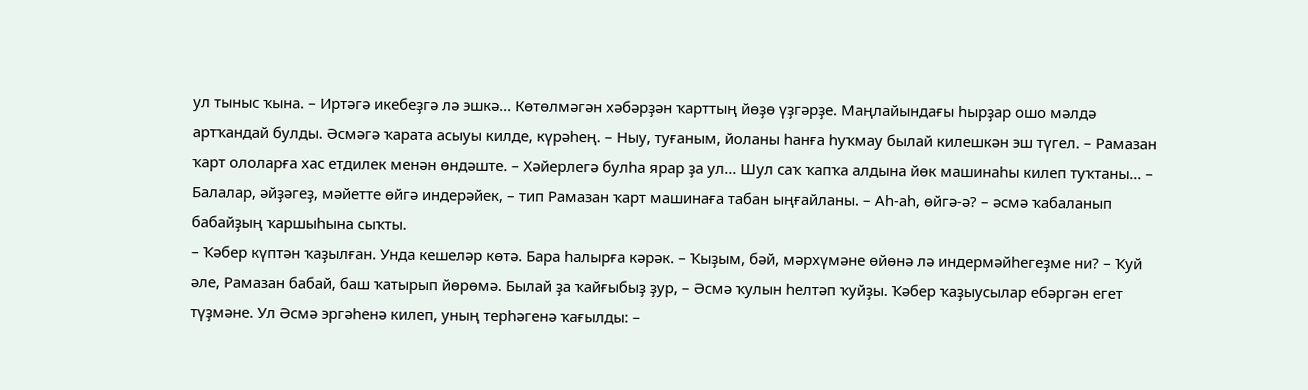ул тыныс ҡына. – Иртәгә икебеҙгә лә эшкә... Көтөлмәгән хәбәрҙән ҡарттың йөҙө үҙгәрҙе. Маңлайындағы һырҙар ошо мәлдә артҡандай булды. Әсмәгә ҡарата асыуы килде, күрәһең. – Ныу, туғаным, йоланы һанға һуҡмау былай килешкән эш түгел. – Рамазан ҡарт ололарға хас етдилек менән өндәште. – Хәйерлегә булһа ярар ҙа ул... Шул саҡ ҡапҡа алдына йөк машинаһы килеп туҡтаны... – Балалар, әйҙәгеҙ, мәйетте өйгә индерәйек, – тип Рамазан ҡарт машинаға табан ыңғайланы. – Аһ-аһ, өйгә-ә? – әсмә ҡабаланып бабайҙың ҡаршыһына сыҡты.
– Ҡәбер күптән ҡаҙылған. Унда кешеләр көтә. Бара һалырға кәрәк. – Ҡыҙым, бәй, мәрхүмәне өйөнә лә индермәйһегеҙме ни? – Ҡуй әле, Рамазан бабай, баш ҡатырып йөрөмә. Былай ҙа ҡайғыбыҙ ҙур, – Әсмә ҡулын һелтәп ҡуйҙы. Ҡәбер ҡаҙыусылар ебәргән егет түҙмәне. Ул Әсмә эргәһенә килеп, уның терһәгенә ҡағылды: –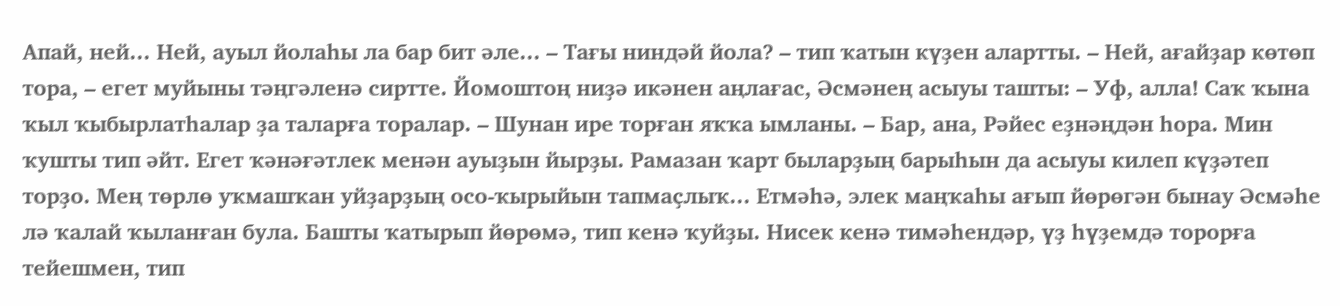Апай, ней... Ней, ауыл йолаһы ла бар бит әле... – Тағы ниндәй йола? – тип ҡатын күҙен алартты. – Ней, ағайҙар көтөп тора, – егет муйыны тәңгәленә сиртте. Йомоштоң ниҙә икәнен аңлағас, Әсмәнең асыуы ташты: – Уф, алла! Саҡ ҡына ҡыл ҡыбырлатһалар ҙа таларға торалар. – Шунан ире торған яҡҡа ымланы. – Бар, ана, Рәйес еҙнәңдән һора. Мин ҡушты тип әйт. Егет ҡәнәғәтлек менән ауыҙын йырҙы. Рамазан ҡарт быларҙың барыһын да асыуы килеп күҙәтеп торҙо. Мең төрлө уҡмашҡан уйҙарҙың осо-ҡырыйын тапмаҫлыҡ... Етмәһә, элек маңҡаһы ағып йөрөгән бынау Әсмәһе лә ҡалай ҡыланған була. Башты ҡатырып йөрөмә, тип кенә ҡуйҙы. Нисек кенә тимәһендәр, үҙ һүҙемдә торорға тейешмен, тип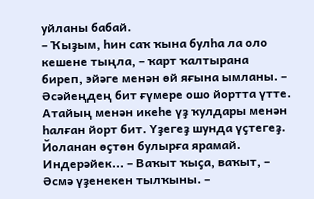уйланы бабай.
– Ҡыҙым, һин саҡ ҡына булһа ла оло кешене тыңла, – ҡарт ҡалтырана биреп, эйәге менән өй яғына ымланы. – Әсәйеңдең бит ғүмере ошо йортта үтте. Атайың менән икеһе үҙ ҡулдары менән һалған йорт бит. Үҙегеҙ шунда үҫтегеҙ. Йоланан өҫтөн булырға ярамай. Индерәйек... – Ваҡыт ҡыҫа, ваҡыт, – Әсмә үҙенекен тылҡыны. –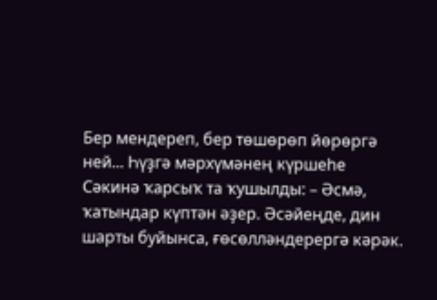Бер мендереп, бер төшөрөп йөрөргә ней... Һүҙгә мәрхүмәнең күршеһе Сәкинә ҡарсыҡ та ҡушылды: – Әсмә, ҡатындар күптән әҙер. Әсәйеңде, дин шарты буйынса, ғөсөлләндерергә кәрәк.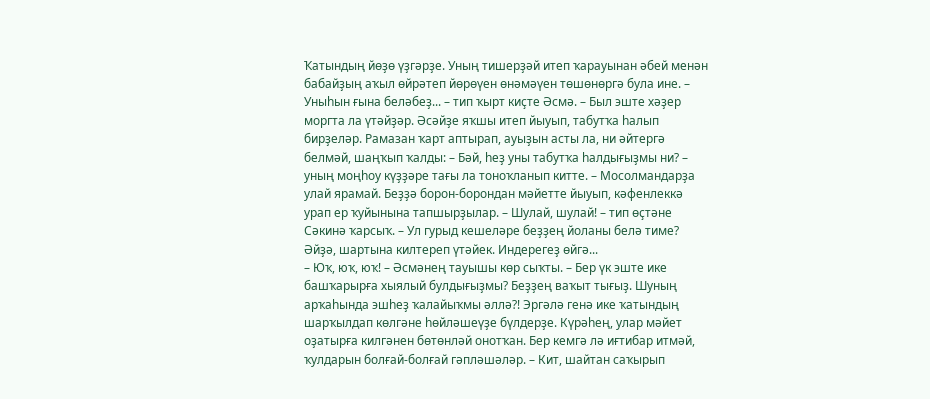Ҡатындың йөҙө үҙгәрҙе. Уның тишерҙәй итеп ҡарауынан әбей менән бабайҙың аҡыл өйрәтеп йөрөүен өнәмәүен төшөнөргә була ине. – Уныһын ғына беләбеҙ... – тип ҡырт киҫте Әсмә. – Был эште хәҙер моргта ла үтәйҙәр. Әсәйҙе яҡшы итеп йыуып, табутҡа һалып бирҙеләр. Рамазан ҡарт аптырап, ауыҙын асты ла, ни әйтергә белмәй, шаңҡып ҡалды: – Бәй, һеҙ уны табутҡа һалдығыҙмы ни? – уның моңһоу күҙҙәре тағы ла тоноҡланып китте. – Мосолмандарҙа улай ярамай. Беҙҙә борон-борондан мәйетте йыуып, кәфенлеккә урап ер ҡуйынына тапшырҙылар. – Шулай, шулай! – тип өҫтәне Сәкинә ҡарсыҡ. – Ул гурыд кешеләре беҙҙең йоланы белә тиме? Әйҙә, шартына килтереп үтәйек. Индерегеҙ өйгә...
– Юҡ, юҡ, юҡ! – Әсмәнең тауышы көр сыҡты. – Бер үк эште ике башҡарырға хыялый булдығыҙмы? Беҙҙең ваҡыт тығыҙ. Шуның арҡаһында эшһеҙ ҡалайыҡмы әллә?! Эргәлә генә ике ҡатындың шарҡылдап көлгәне һөйләшеүҙе бүлдерҙе. Күрәһең, улар мәйет оҙатырға килгәнен бөтөнләй онотҡан. Бер кемгә лә иғтибар итмәй, ҡулдарын болғай-болғай гәпләшәләр. – Кит, шайтан саҡырып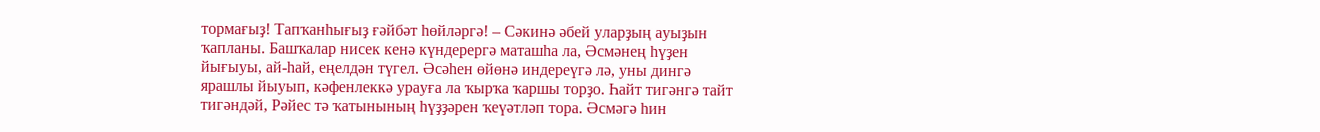тормағыҙ! Тапҡанһығыҙ ғәйбәт һөйләргә! – Сәкинә әбей уларҙың ауыҙын ҡапланы. Башҡалар нисек кенә күндерергә маташһа ла, Әсмәнең һүҙен йығыуы, ай-һай, еңелдән түгел. Әсәһен өйөнә индереүгә лә, уны дингә ярашлы йыуып, кәфенлеккә урауға ла ҡырҡа ҡаршы торҙо. Һайт тигәнгә тайт тигәндәй, Рәйес тә ҡатынының һүҙҙәрен ҡеүәтләп тора. Әсмәгә һин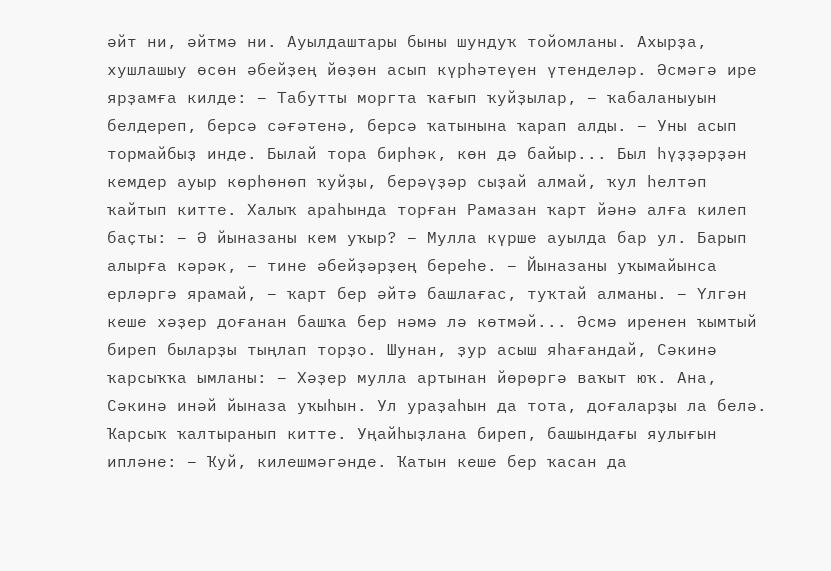әйт ни, әйтмә ни. Ауылдаштары быны шундуҡ тойомланы. Ахырҙа, хушлашыу өсөн әбейҙең йөҙөн асып күрһәтеүен үтенделәр. Әсмәгә ире ярҙамға килде: – Табутты моргта ҡағып ҡуйҙылар, – ҡабаланыуын белдереп, берсә сәғәтенә, берсә ҡатынына ҡарап алды. – Уны асып тормайбыҙ инде. Былай тора бирһәк, көн дә байыр... Был һүҙҙәрҙән кемдер ауыр көрһөнөп ҡуйҙы, берәүҙәр сыҙай алмай, ҡул һелтәп ҡайтып китте. Халыҡ араһында торған Рамазан ҡарт йәнә алға килеп баҫты: – Ә йыназаны кем уҡыр? – Мулла күрше ауылда бар ул. Барып алырға кәрәк, – тине әбейҙәрҙең береһе. – Йыназаны уҡымайынса ерләргә ярамай, – ҡарт бер әйтә башлағас, туҡтай алманы. – Үлгән кеше хәҙер доғанан башҡа бер нәмә лә көтмәй... Әсмә иренен ҡымтый биреп быларҙы тыңлап торҙо. Шунан, ҙур асыш яһағандай, Сәкинә ҡарсыҡҡа ымланы: – Хәҙер мулла артынан йөрөргә ваҡыт юҡ. Ана, Сәкинә инәй йыназа уҡыһын. Ул ураҙаһын да тота, доғаларҙы ла белә. Ҡарсыҡ ҡалтыранып китте. Уңайһыҙлана биреп, башындағы яулығын ипләне: – Ҡуй, килешмәгәнде. Ҡатын кеше бер ҡасан да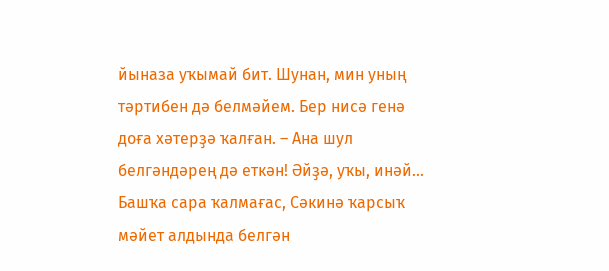йыназа уҡымай бит. Шунан, мин уның тәртибен дә белмәйем. Бер нисә генә доға хәтерҙә ҡалған. – Ана шул белгәндәрең дә еткән! Әйҙә, уҡы, инәй... Башҡа сара ҡалмағас, Сәкинә ҡарсыҡ мәйет алдында белгән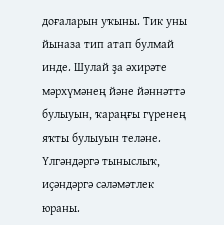доғаларын уҡыны. Тик уны йыназа тип атап булмай инде. Шулай ҙа әхирәте мәрхүмәнең йәне йәннәттә булыуын, ҡараңғы гүренең яҡты булыуын теләне. Үлгәндәргә тыныслыҡ, иҫәндәргә сәләмәтлек юраны.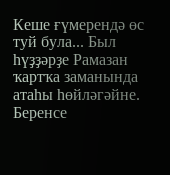Кеше ғүмерендә өс туй була... Был һүҙҙәрҙе Рамазан ҡартҡа заманында атаһы һөйләгәйне. Беренсе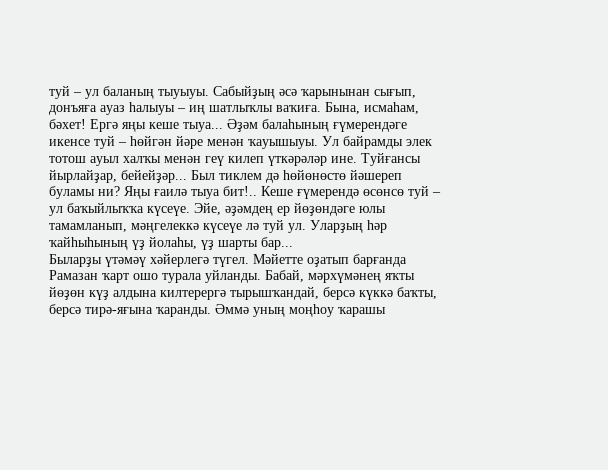туй – ул баланың тыуыуы. Сабыйҙың әсә ҡарынынан сығып, донъяға ауаз һалыуы – иң шатлыҡлы ваҡиға. Бына, исмаһам, бәхет! Ергә яңы кеше тыуа... Әҙәм балаһының ғүмерендәге икенсе туй – һөйгән йәре менән ҡауышыуы. Ул байрамды элек тотош ауыл халҡы менән геү килеп үткәрәләр ине. Туйғансы йырлайҙар, бейейҙәр... Был тиклем дә һөйөнөстө йәшереп буламы ни? Яңы ғаилә тыуа бит!.. Кеше ғүмерендә өсөнсө туй – ул баҡыйлыҡҡа күсеүе. Эйе, әҙәмдең ер йөҙөндәге юлы тамамланып, мәңгелеккә күсеүе лә туй ул. Уларҙың һәр ҡайһыһының үҙ йолаһы, үҙ шарты бар...
Быларҙы үтәмәү хәйерлегә түгел. Мәйетте оҙатып барғанда Рамазан ҡарт ошо турала уйланды. Бабай, мәрхүмәнең яҡты йөҙөн күҙ алдына килтерергә тырышҡандай, берсә күккә баҡты, берсә тирә-яғына ҡаранды. Әммә уның моңһоу ҡарашы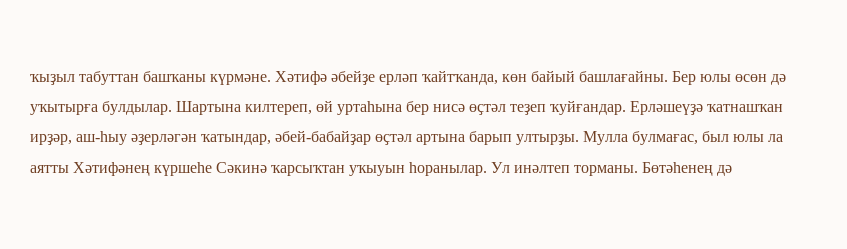ҡыҙыл табуттан башҡаны күрмәне. Хәтифә әбейҙе ерләп ҡайтҡанда, көн байый башлағайны. Бер юлы өсөн дә уҡытырға булдылар. Шартына килтереп, өй уртаһына бер нисә өҫтәл теҙеп ҡуйғандар. Ерләшеүҙә ҡатнашҡан ирҙәр, аш-һыу әҙерләгән ҡатындар, әбей-бабайҙар өҫтәл артына барып ултырҙы. Мулла булмағас, был юлы ла аятты Хәтифәнең күршеһе Сәкинә ҡарсыҡтан уҡыуын һоранылар. Ул инәлтеп торманы. Бөтәһенең дә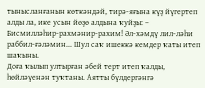тынысланғанын көткәндәй, тирә-яғына күҙ йүгертеп алды ла, ике усын йөҙө алдына ҡуйҙы: – Бисмилләһир-рахмәнир-рахим! Әл-хәмдү лил-ләһи раббил-ғәләмин... Шул саҡ ишеккә кемдер ҡаты итеп шаҡыны.
Доға ҡылып ултырған әбей терт итеп ҡалды, һөйләүенән туҡтаны. Аятты бүлдергәнгә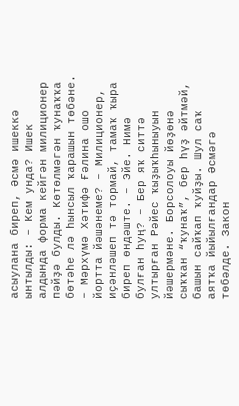асыулана биреп, Әсмә ишеккә ынтылды: – Кем унда? Ишек алдында форма кейгән милиционер пәйҙә булды. Көтөлмәгән ҡунаҡҡа бөтәһе лә һынсыл ҡарашын төбәне. – Мәрхүмә Хәтифә Ғәлина ошо йортта йәшәнеме? – Милиционер, иҫәнләшеп тә тормай, тамаҡ ҡыра биреп өндәште. – Эйе. Нимә булған һуң? – Бер яҡ ситтә ултырған Рәйес ҡыҙыҡһыныуын йәшермәне. Борсолоуы йөҙөнә сыҡҡан “ҡунаҡ”, бер һүҙ әйтмәй, башын сайҡап ҡуйҙы. Шул саҡ аятҡа йыйылғандар Әсмәгә төбәлде. Закон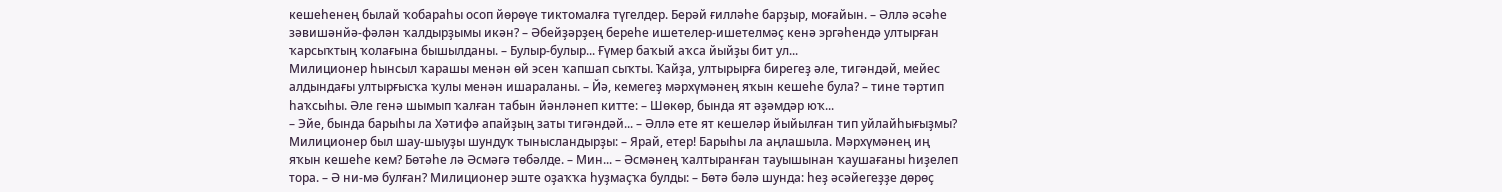кешеһенең былай ҡобараһы осоп йөрөүе тиктомалға түгелдер. Берәй ғилләһе барҙыр, моғайын. – Әллә әсәһе зәвишәнйә-фәлән ҡалдырҙымы икән? – Әбейҙәрҙең береһе ишетелер-ишетелмәҫ кенә эргәһендә ултырған ҡарсыҡтың ҡолағына бышылданы. – Булыр-булыр... Ғүмер баҡый аҡса йыйҙы бит ул...
Милиционер һынсыл ҡарашы менән өй эсен ҡапшап сыҡты. Ҡайҙа, ултырырға бирегеҙ әле, тигәндәй, мейес алдындағы ултырғысҡа ҡулы менән ишараланы. – Йә, кемегеҙ мәрхүмәнең яҡын кешеһе була? – тине тәртип һаҡсыһы. Әле генә шымып ҡалған табын йәнләнеп китте: – Шөкөр, бында ят әҙәмдәр юҡ...
– Эйе, бында барыһы ла Хәтифә апайҙың заты тигәндәй... – Әллә ете ят кешеләр йыйылған тип уйлайһығыҙмы? Милиционер был шау-шыуҙы шундуҡ тынысландырҙы: – Ярай, етер! Барыһы ла аңлашыла. Мәрхүмәнең иң яҡын кешеһе кем? Бөтәһе лә Әсмәгә төбәлде. – Мин... – Әсмәнең ҡалтыранған тауышынан ҡаушағаны һиҙелеп тора. – Ә ни-мә булған? Милиционер эште оҙаҡҡа һуҙмаҫҡа булды: – Бөтә бәлә шунда: һеҙ әсәйегеҙҙе дөрөҫ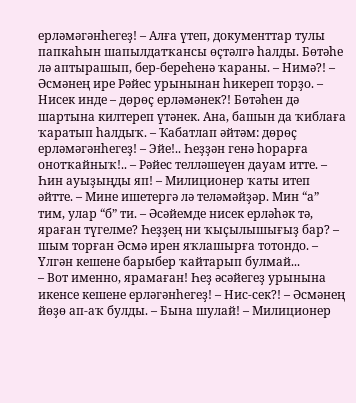ерләмәгәнһегеҙ! – Алға үтеп, документтар тулы папкаһын шапылдатҡансы өҫтәлгә һалды. Бөтәһе лә аптырашып, бер-береһенә ҡараны. – Нимә?! – Әсмәнең ире Рәйес урынынан һикереп торҙо. – Нисек инде – дөрөҫ ерләмәнек?! Бөтәһен дә шартына килтереп үтәнек. Ана, башын да ҡиблаға ҡаратып һалдыҡ. – Ҡабатлап әйтәм: дөрөҫ ерләмәгәнһегеҙ! – Эйе!.. Һеҙҙән генә һорарға онотҡайныҡ!.. – Рәйес телләшеүен дауам итте. – Һин ауыҙыңды яп! – Милиционер ҡаты итеп әйтте. – Мине ишетергә лә теләмәйҙәр. Мин “а” тим, улар “б” ти. – Әсәйемде нисек ерләһәк тә, яраған түгелме? Һеҙҙең ни ҡыҫылышығыҙ бар? – шым торған Әсмә ирен яҡлашырға тотондо. – Үлгән кешене барыбер ҡайтарып булмай...
– Вот именно, ярамаған! Һеҙ әсәйегеҙ урынына икенсе кешене ерләгәнһегеҙ! – Нис-сек?! – Әсмәнең йөҙө ап-аҡ булды. – Бына шулай! – Милиционер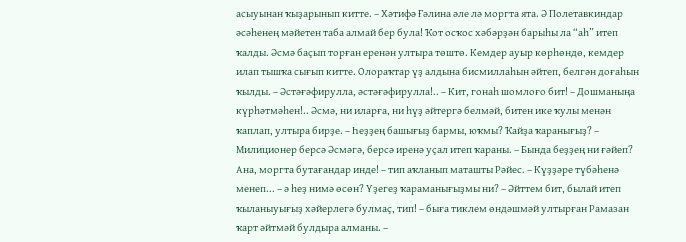асыуынан ҡыҙарынып китте. – Хәтифә Ғәлина әле лә моргта ята. Ә Полетавкиндар әсәһенең мәйетен таба алмай бер була! Ҡот осҡос хәбәрҙән барыһы ла “аһ” итеп ҡалды. Әсмә баҫып торған еренән ултыра төштө. Кемдер ауыр көрһөндө, кемдер илап тышҡа сығып китте. Олораҡтар үҙ алдына бисмиллаһын әйтеп, белгән доғаһын ҡылды. – Әстәғәфирулла, әстәғәфирулла!.. – Кит, гонаһ шомлоғо бит! – Дошманыңа күрһәтмәһен!.. Әсмә, ни иларға, ни һүҙ әйтергә белмәй, битен ике ҡулы менән ҡаплап, ултыра бирҙе. – Һеҙҙең башығыҙ бармы, юҡмы? Ҡайҙа ҡаранығыҙ? – Милиционер берсә Әсмәгә, берсә иренә уҫал итеп ҡараны. – Бында беҙҙең ни ғәйеп? Ана, моргта бутағандар инде! – тип аҡланып маташты Рәйес. – Күҙҙәре түбәһенә менеп... – ә һеҙ нимә өсөн? Үҙегеҙ ҡараманығыҙмы ни? – Әйттем бит, былай итеп ҡыланыуығыҙ хәйерлегә булмаҫ, тип! – быға тиклем өндәшмәй ултырған Рамазан ҡарт әйтмәй булдыра алманы. –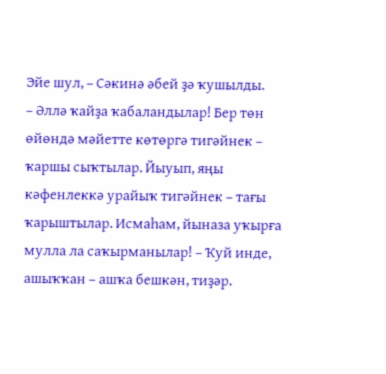Эйе шул, – Сәкинә әбей ҙә ҡушылды.
– Әллә ҡайҙа ҡабаландылар! Бер төн өйөндә мәйетте көтөргә тигәйнек – ҡаршы сыҡтылар. Йыуып, яңы кәфенлеккә урайыҡ тигәйнек – тағы ҡарыштылар. Исмаһам, йыназа уҡырға мулла ла саҡырманылар! – Ҡуй инде, ашыҡҡан – ашҡа бешкән, тиҙәр.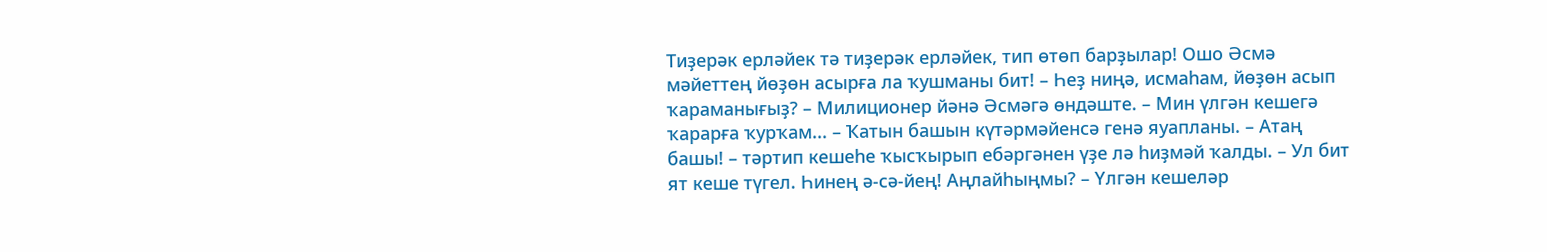Тиҙерәк ерләйек тә тиҙерәк ерләйек, тип өтөп барҙылар! Ошо Әсмә мәйеттең йөҙөн асырға ла ҡушманы бит! – Һеҙ ниңә, исмаһам, йөҙөн асып ҡараманығыҙ? – Милиционер йәнә Әсмәгә өндәште. – Мин үлгән кешегә ҡарарға ҡурҡам... – Ҡатын башын күтәрмәйенсә генә яуапланы. – Атаң башы! – тәртип кешеһе ҡысҡырып ебәргәнен үҙе лә һиҙмәй ҡалды. – Ул бит ят кеше түгел. Һинең ә-сә-йең! Аңлайһыңмы? – Үлгән кешеләр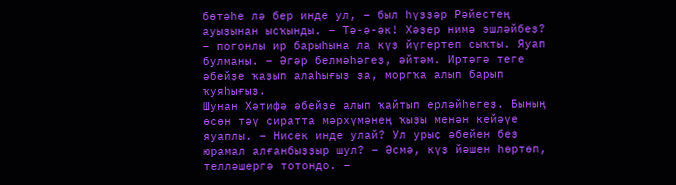бөтәһе лә бер инде ул, – был һүҙҙәр Рәйестең ауыҙынан ысҡынды. – Тә-ә-әк! Хәҙер нимә эшләйбеҙ? – погонлы ир барыһына ла күҙ йүгертеп сыҡты. Яуап булманы. – Әгәр белмәһәгеҙ, әйтәм. Иртәгә теге әбейҙе ҡаҙып алаһығыҙ ҙа, моргҡа алып барып ҡуяһығыҙ.
Шунан Хәтифә әбейҙе алып ҡайтып ерләйһегеҙ. Бының өсөн тәү сиратта мәрхүмәнең ҡыҙы менән кейәүе яуаплы. – Нисек инде улай? Ул урыҫ әбейен беҙ юрамал алғанбыҙҙыр шул? – Әсмә, күҙ йәшен һөртөп, телләшергә тотондо. –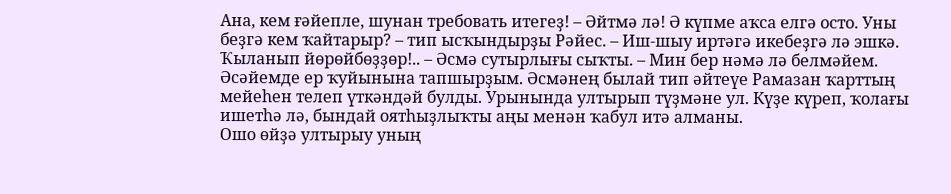Ана, кем ғәйепле, шунан требовать итегеҙ! – Әйтмә лә! Ә күпме аҡса елгә осто. Уны беҙгә кем ҡайтарыр? – тип ысҡындырҙы Рәйес. – Иш-шыу иртәгә икебеҙгә лә эшкә. Ҡыланып йөрөйбөҙҙөр!.. – Әсмә сутырлығы сыҡты. – Мин бер нәмә лә белмәйем. Әсәйемде ер ҡуйынына тапшырҙым. Әсмәнең былай тип әйтеүе Рамазан ҡарттың мейеһен телеп үткәндәй булды. Урынында ултырып түҙмәне ул. Күҙе күреп, ҡолағы ишетһә лә, бындай оятһыҙлыҡты аңы менән ҡабул итә алманы.
Ошо өйҙә ултырыу уның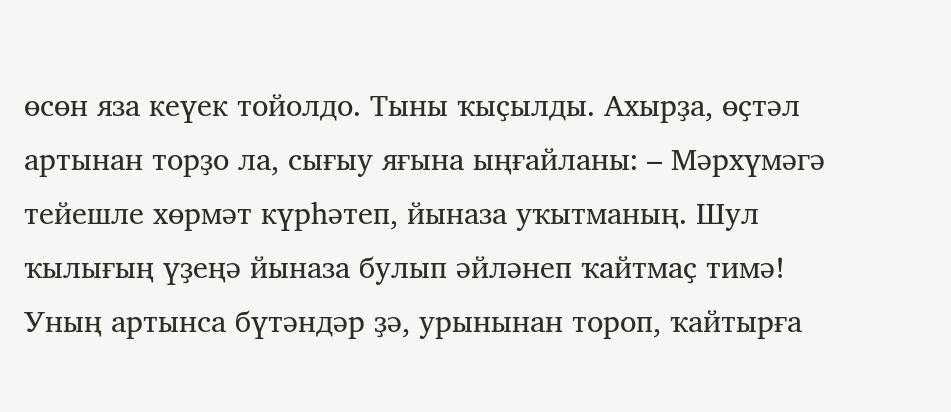өсөн яза кеүек тойолдо. Тыны ҡыҫылды. Ахырҙа, өҫтәл артынан торҙо ла, сығыу яғына ыңғайланы: – Мәрхүмәгә тейешле хөрмәт күрһәтеп, йыназа уҡытманың. Шул ҡылығың үҙеңә йыназа булып әйләнеп ҡайтмаҫ тимә! Уның артынса бүтәндәр ҙә, урынынан тороп, ҡайтырға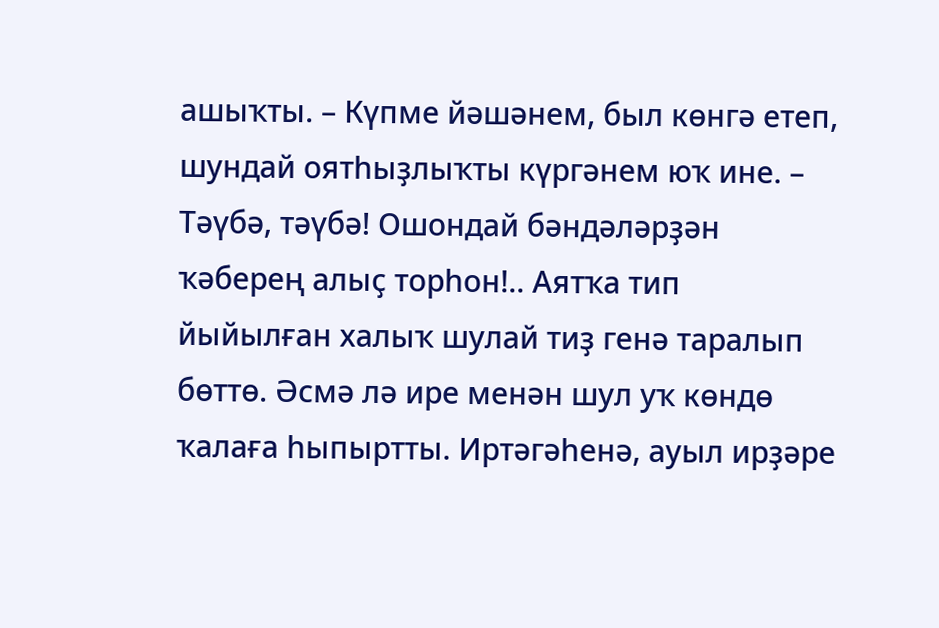ашыҡты. – Күпме йәшәнем, был көнгә етеп, шундай оятһыҙлыҡты күргәнем юҡ ине. – Тәүбә, тәүбә! Ошондай бәндәләрҙән ҡәберең алыҫ торһон!.. Аятҡа тип йыйылған халыҡ шулай тиҙ генә таралып бөттө. Әсмә лә ире менән шул уҡ көндө ҡалаға һыпыртты. Иртәгәһенә, ауыл ирҙәре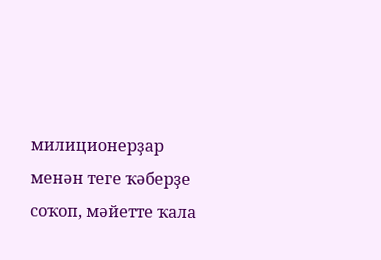милиционерҙар менән теге ҡәберҙе соҡоп, мәйетте ҡала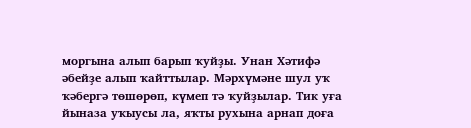моргына алып барып ҡуйҙы. Унан Хәтифә әбейҙе алып ҡайттылар. Мәрхүмәне шул уҡ ҡәбергә төшөрөп, күмеп тә ҡуйҙылар. Тик уға йыназа уҡыусы ла, яҡты рухына арнап доға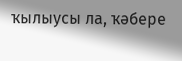ҡылыусы ла, ҡәбере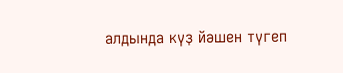алдында күҙ йәшен түгеп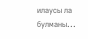илаусы ла булманы...